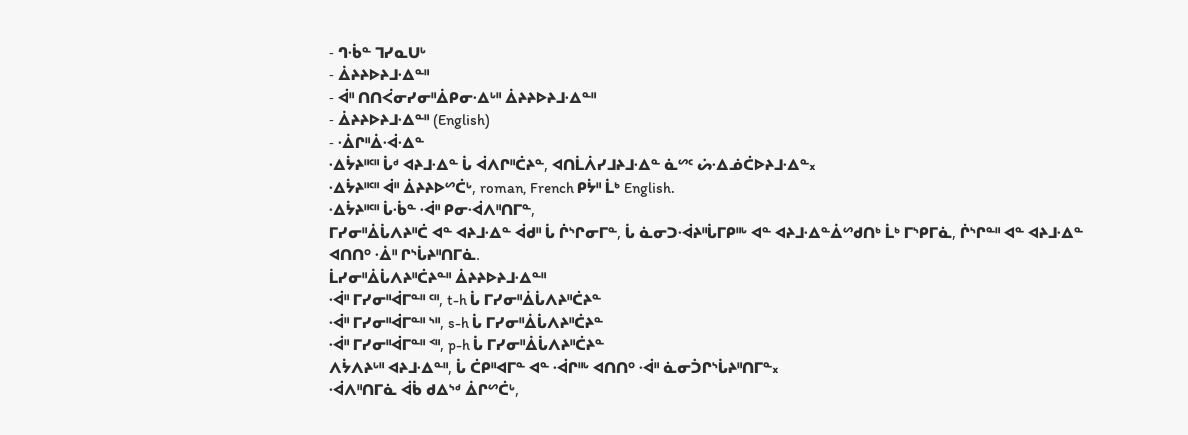- ᒉᐧᑳᓐ ᒣᓯᓇᑌᒡ
- ᐄᔨᔨᐅᔨᒧᐧᐃᓐᐦ
- ᐋᐦ ᑎᑎᐹᓂᓯᓂᐦᐄᑭᓂᐧᐃᒡᐦ ᐄᔨᔨᐅᔨᒧᐧᐃᓐᐦ
- ᐄᔨᔨᐅᔨᒧᐧᐃᓐᐦ (English)
- ᐧᐄᒋᐦᐄᐧᐋᐧᐃᓐ
ᐧᐃᔮᔨᐦᑦᐦ ᒑᒄ ᐊᔨᒧᐧᐃᓐ ᒑ ᐋᐱᒋᐦᑖᔨᓐ, ᐊᑎᒫᐲᓯᒧᔨᒧᐧᐃᓐ ᓈᔥᑦ ᔖᐧᐃᓅᑖᐅᔨᒧᐧᐃᓐ᙮
ᐧᐃᔮᔨᐦᑦᐦ ᐋᐦ ᐄᔨᔨᐅᔥᑖᒡ, roman, French ᑭᔮᐦ ᒫᒃ English.
ᐧᐃᔮᔨᐦᑦᐦ ᒑᐧᑳᓐ ᐧᐋᐦ ᑭᓂᐧᐋᐱᐦᑎᒥᓐ,
ᒥᓯᓂᐦᐄᒑᐱᔨᐦᑖ ᐊᓐ ᐊᔨᒧᐧᐃᓐ ᐋᑯᐦ ᒑ ᒌᔅᒋᓂᒥᓐ, ᒑ ᓈᓂᑐᐧᐋᔨᐦᒑᒥᑭᐦᒡ ᐊᓐ ᐊᔨᒧᐧᐃᓐᐄᔥᑯᑎᒃ ᒫᒃ ᒥᔅᑭᒥᓈ, ᒌᔅᒋᓐᐦ ᐊᓐ ᐊᔨᒧᐧᐃᓐ ᐊᑎᑎᐤ ᐧᐄᐦ ᒋᔅᒑᔨᐦᑎᒥᓈ.
ᒫᓯᓂᐦᐄᒑᐱᔨᐦᑖᔨᓐᐦ ᐄᔨᔨᐅᔨᒧᐧᐃᓐᐦ
ᐧᐋᐦ ᒥᓯᓂᐦᐋᒥᓐᐦ ᑦᐦ, t-h ᒑ ᒥᓯᓂᐦᐄᒑᐱᔨᐦᑖᔨᓐ
ᐧᐋᐦ ᒥᓯᓂᐦᐋᒥᓐᐦ ᔅᐦ, s-h ᒑ ᒥᓯᓂᐦᐄᒑᐱᔨᐦᑖᔨᓐ
ᐧᐋᐦ ᒥᓯᓂᐦᐋᒥᓐᐦ ᑉᐦ, p-h ᒑ ᒥᓯᓂᐦᐄᒑᐱᔨᐦᑖᔨᓐ
ᐱᔮᐱᔨᒡᐦ ᐊᔨᒧᐧᐃᓐᐦ, ᒑ ᑖᑭᐦᐊᒥᓐ ᐊᓐ ᐧᐋᒋᐦᒡ ᐊᑎᑎᐤ ᐧᐋᐦ ᓈᓂᑑᒋᔅᒑᔨᐦᑎᒥᓐ᙮
ᐧᐋᐱᐦᑎᒥᓈ ᐋᑳ ᑯᐃᔅᒄ ᐄᒋᔥᑖᒡ,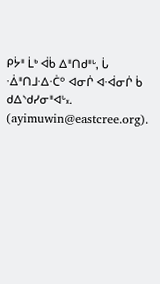ᑭᔮᐦ ᒫᒃ ᐋᑳ ᐃᐦᑎᑯᐦᒡ, ᒑ ᐧᐄᐦᑎᒧᐧᐃᐧᑖᐤ ᐊᓂᒌ ᐊᐧᐋᓂᒌ ᑳ ᑯᐃᔅᑯᓯᓂᐦᐊᒡ᙮. (ayimuwin@eastcree.org).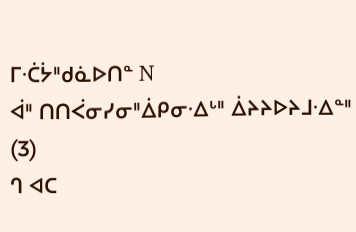ᒥᐧᑖᔮᐦᑯᓈᐅᑎᓐ N
ᐋᐦ ᑎᑎᐹᓂᓯᓂᐦᐄᑭᓂᐧᐃᒡᐦ ᐄᔨᔨᐅᔨᒧᐧᐃᓐᐦ (3)
ᒉ ᐊᑕ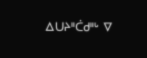ᐃᑌᔨᐦᑖᑯᐦᒡ ᐁ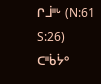ᒋᒨᐦᒡ (N:61 S:26)
ᑕᐦᑳᔮᐤ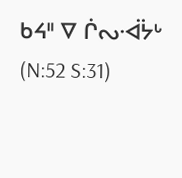ᑲᔦᐦ ᐁ ᒌᔓᐧᐋᔮᒡ (N:52 S:31)